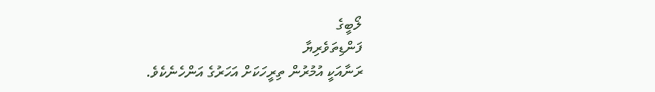ލޯބީގެ
ފަންޑިތަވެރިޔާ
ރަނާއަކީ އުމުރުން ތިރީހަކަށް އަހަރުގެ އަންހެނެކެވެ.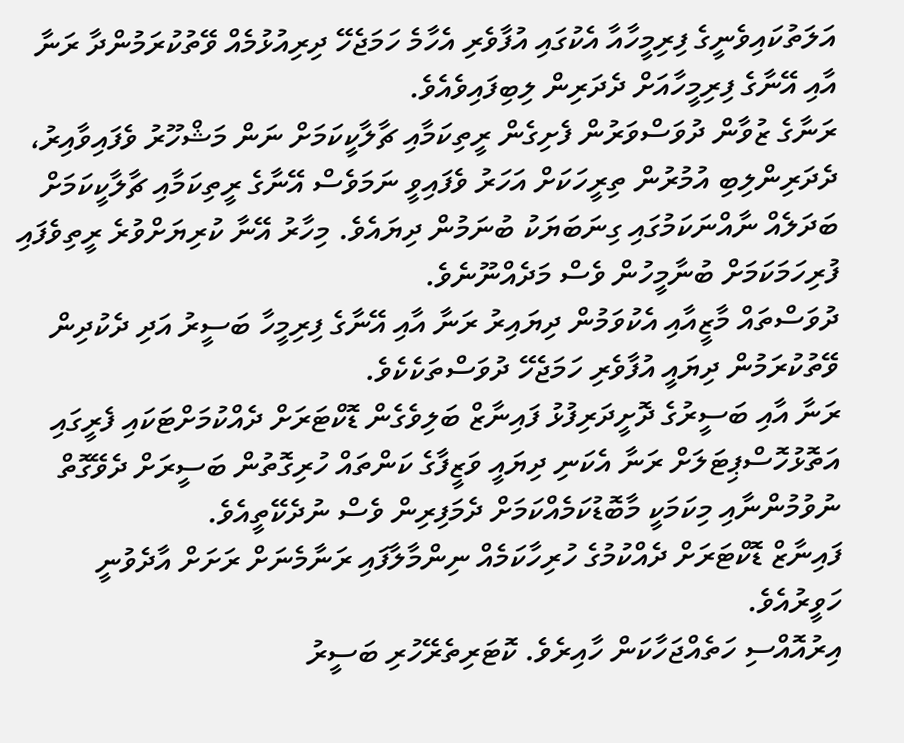އަލަތުކައިވެނީގެ ފިރިމީހާއާ އެކުގައި އުފާވެރި އެހާމެ ހަމަޖެހޭ ދިރިއުޅުމެއް ވޭތުކުރަމުންދާ ރަނާ އާއި އޭނާގެ ފިރިމީހާއަށް ދެދަރިން ލިބިފައިވެއެވެ.
ރަނާގެ ޒުވާން ދުވަސްވަރުން ފެށިގެން ރީތިކަމާއި ޗާލާކީކަމަށް ނަން މަޝްހޫރު ވެފައިވާއިރު، ދެދަރިންލިބި އުމުރުން ތިރީހަކަށް އަހަރު ވެފައިވީ ނަމަވެސް އޭނާގެ ރީތިކަމާއި ޗާލާކީކަމަށް ބަދަލެއް ނާއްނަކަމުގައި ގިނަބަޔަކު ބުނަމުން ދިޔައެވެ. މިހާރު އޭނާ ކުރިޔަށްވުރެ ރީތިވެފައި ފުރިހަމަކަމަށް ބުނާމީހުން ވެސް މަދެއްނޫނެވެ.
ދުވަސްތައް މާޒީއާއި އެކުވަމުން ދިޔައިރު ރަނާ އާއި އޭނާގެ ފިރިމީހާ ބަސީރު އަދި ދެކުދިން ވޭތުކުރަމުން ދިޔައީ އުފާވެރި ހަމަޖެހޭ ދުވަސްތަކެކެވެ.
ރަނާ އާއި ބަސީރުގެ ދޮށީދަރިފުޅު ފައިނާޒް ބަލިވެގެން ޑޮކްޓަރަށް ދެއްކުމަށްޓަކައި ފެރީގައި އަތޮޅުހޮސްޕިޓަލަށް ރަނާ އެކަނި ދިޔައީ ވަޒީފާގެ ކަންތައް ހުރިގޮތުން ބަސީރަށް ދެވޭގޮތް ނުވުމުންނާއި މިކަމަކީ މާބޮޑުކަމެއްކަމަށް ދެމަފިރިން ވެސް ނުދެކޭތީއެވެ.
ފައިނާޒް ޑޮކްޓަރަށް ދެއްކުމުގެ ހުރިހާކަމެއް ނިންމާލާފައި ރަނާމެނަށް ރަށަށް އާދެވުނީ ހަވީރުއެވެ.
އިރުއޮއްސި ހަތެއްޖަހާކަން ހާއިރެވެ. ކޮޓަރިތެރޭހުރި ބަސީރު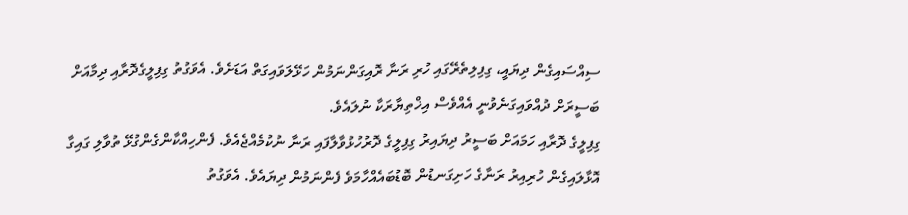ސިއްސައިގެން ދިޔައީ، ގިފިލިތެރޭގައި ހުރި ރަނާ ރޮއިގަންނަމުން ހަޅޭލަވައިގަތް އަޑަށެވެ. އެވަގުތު ގިފިލީގެދޮރާއި ދިމާއަށް ބަސީރަށް ދުއްވައިގަނެވުނީ އެއްވެސް އިޚްތިޔާރަކާ ނުލައެވެ.
ގިފިލީގެ ދޮރާއި ހަމައަށް ބަސީރު ދިޔައިރު ގިފިލީގެ ދޮރުހުޅުވާލާފައި ރަނާ ނުކުމެއްޖެއެވެ. ފެންހިއްކާންގެންގުޅޭ ތުވާލި ގައިގާ އޮޅާލައިގެން ހުރިއިރު ރަނާގެ ހަށިގަނޑުން ބޮޑުބައެއްހާމަވެ ފެންނަމުން ދިޔައެވެ. އެވަގުތު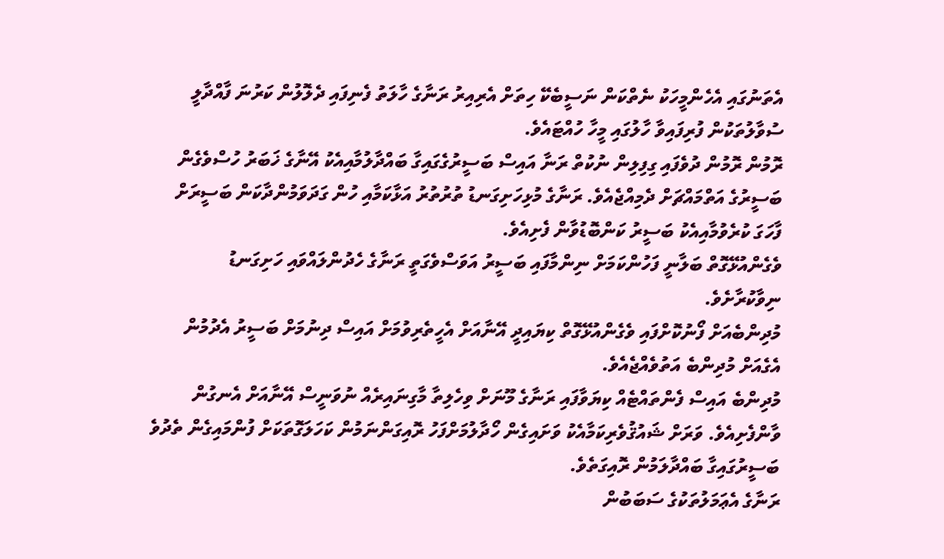އެތަނުގައި އެހެންމީހަކު ނެތްކަން ނަސީބެކޭ ހިތަށް އެރިއިރު ރަނާގެ ހާލަތު ފެނިފައި ދެލޮލުން ކަރުނަ ފާއްދާލީ ސުވާލުތަކުން ފުރިފައިވާ ހާލުގައި މީހާ ހުއްޓައެވެ.
ރޮމުން ރޮމުން ދުވެފައި ގިފިލިން ނުކުތް ރަނާ އައިސް ބަސީރުގެގައިގާ ބައްދާލުމާއިއެކު އޭނާގެ ޚަބަރު ހުސްވެގެން ބަސީރުގެ އަތްމައްޗަށް ދެމިއްޖެއެވެ. ރަނާގެ މުޅިހަށިގަނޑު ތުރުތުރު އަޅާކަމާއި ހުން ގަދަވަމުންދާކަން ބަސީރަށް ފާހަގަ ކުރެވުމާއިއެކު ބަސީރު ކަންބޮޑުވާން ފެށިއެވެ.
ވެގެންއުޅޭގޮތް ބަލާނީ ފަހުންކަމަށް ނިންމާފައި ބަސީރު އަވަސްވެގަތީ ރަނާގެ ހެދުންލައްވައި ހަށިގަނޑު ނިވާކުރާށެވެ.
މުދިންބެއަށް ފޯނުކޮށްފައި ވެގެންއުޅޭގޮތް ކިޔައިދީ އޭނާއަށް އެހީތެރިވުމަށް އައިސް ދިނުމަށް ބަސީރު އެދުމުން އެގެއަށް މުދިންބެ އަތުވެއްޖެއެވެ.
މުދިންބެ އައިސް ފެންތައްޓެއް ކިޔަވާފައި ރަނާގެ މޫނަށް ވިހެލިތާ މާގިނައިރެއް ނުވަނީސް އޭނާއަށް އެނގުން ވާންފެށިއެވެ. ވަރަށް ޝައުޤުވެރިކަމާއެކު ވަށައިގެން ހޯދާލުމަށްފަހު ރޮއިގަންނަމުން ކަހަލަގޮތަކަށް ފުންމައިގެން ތެދުވެ ބަސީރުގައިގާ ބައްދާލަމުން ރޮއިގަތެވެ.
ރަނާގެ އެޢަމަލުތަކުގެ ސަބަބުން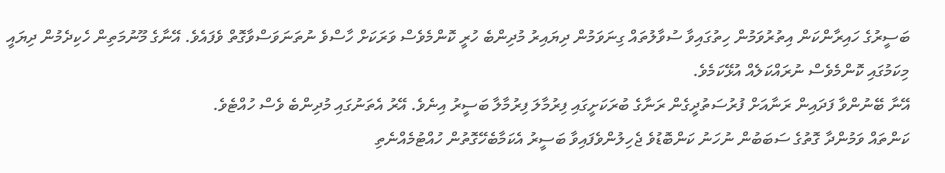ބަސީރުގެ ހައިރާންކަން އިތުރުވަމުން ހިތުގައިވާ ސުވާލުތައް ގިނަވަމުން ދިޔައިރު މުދިންބެ ހުރީ ކޮންމެވެސް ވަރަކަށް ހާސްވެ ނުތަނަވަސްވާގޮތް ވެފައެވެ. އޭނާގެ މޫނުމަތިން ހެކިދެމުން ދިޔައީ މިކަމުގައި ކޮންމެވެސް ނުރައްކަލެއް އުޅޭކަމެވެ.
އޭނާ ބޭނުންވާ ފަދައިން ރަނާއަށް ފުރުސަތުދީގެން ރަނާގެ ބުރަކަށީގައި ފިރުމާލަ ފިރުމާލާ ބަސީރު އިނެވެ. އޭރު އެތަނުގައި މުދިންބެ ވެސް ހުއްޓެވެ.
ކަންތައް ވަމުންދާ ގޮތުގެ ސަބަބުން ނުހަނު ކަންބޮޑުވެ ޖެހިލުންވެފައިވާ ބަސީރު އެކަމާބެހޭގޮތުން ހުއްޓުމެއްނެތި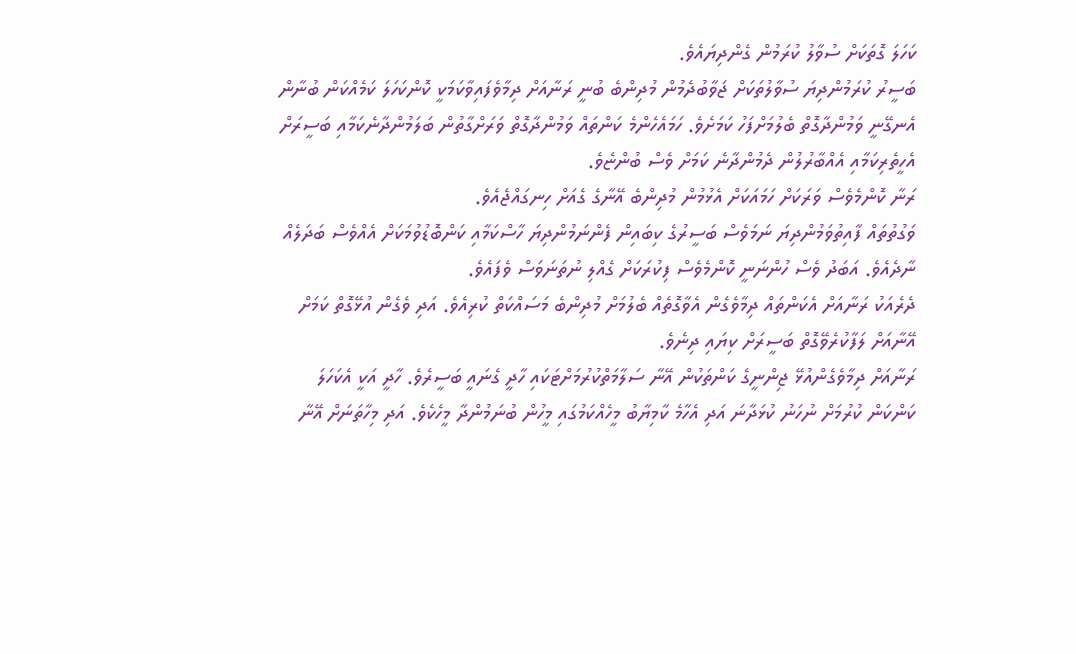ކަހަލަ ގޮތަކަށް ސުވާލު ކުރަމުން ގެންދިޔައެވެ.
ބަސީރު ކުރަމުންދިޔަ ސުވާލުތަކަށް ޖަވާބުދެމުން މުދިންބެ ބުނީ ރަނާއަށް ދިމާވެފައިވާކަމަކީ ކޮންކަހަލަ ކަމެއްކަން ބުނާން އެނގޭނީ ވަމުންދާގޮތް ބެލުމަށްފަހު ކަމަށެވެ. ހަމައެހެންމެ ކަންތައް ވަމުންދާގޮތް ވަރަށްގާތުން ބަލަމުންދާނެކަމާއި ބަސީރަށް އެހީތެރިކަމާއި އެއްބާރުލުން ދެމުންދާނެ ކަމަށް ވެސް ބުންޏެވެ.
ރަނާ ކޮންމެވެސް ވަރަކަށް ހަމައަކަށް އެޅުމުން މުދިންބެ އޭނާގެ ގެއަށް ހިނގައްޖެއެވެ.
ވަގުތުތައް ފާއިތުވަމުންދިޔަ ނަމަވެސް ބަސީރުގެ ކިބައިން ފެންނަމުންދިޔަ ހާސްކަމާއި ކަންބޮޑުވުމަކަށް އެއްވެސް ބަދަލެއް ނާދެއެވެ. އަބަދު ވެސް ހުންނަނީ ކޮންމެވެސް ފިކުރަކަށް ގެއްލި ނުތަނަވަސް ވެފައެވެ.
ދެރެއަކު ރަނާއަށް އެކަންތައް ދިމާވެގެން އެވާގޮތެއް ބެލުމަށް މުދިންބެ މަސައްކަތް ކުރިއެވެ. އަދި ވެގެން އުޅޭގޮތް ކަމަށް އޭނާއަށް ލަފާކުރެވޭގޮތް ބަސީރަށް ކިޔައި ދިނެވެ.
ރަނާއަށް ދިމާވެގެންއުޅޭ ޖިންނީގެ ކަންތަކުން އޭނާ ސަލާމަތްކުރުމަށްޓަކައި ހާދީ ގެނައީ ބަސީރެވެ. ހާދީ އަކީ އެކަހަލަ ކަންކަން ކުރުމަށް ނުހަނު ކުޅަދާނަ އަދި އެހާމެ ކާމިޔާބު މީހެއްކަމުގައި މީހުން ބުނަމުންދާ މީހެކެވެ. އަދި މިހާތަނަށް އޭނާ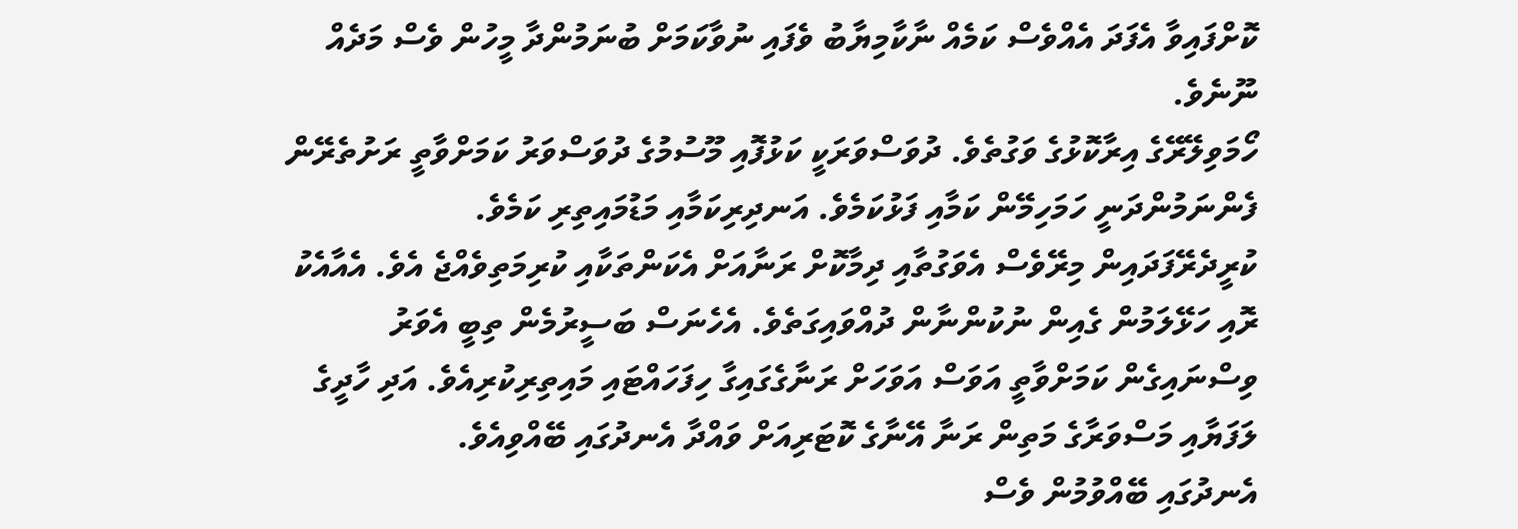ކޮށްފައިވާ އެފަދަ އެއްވެސް ކަމެއް ނާކާމިޔާބު ވެފައި ނުވާކަމަށް ބުނަމުންދާ މީހުން ވެސް މަދެއް ނޫނެވެ.
ހޯމަވިލޭރޭގެ އިރާކޮޅުގެ ވަގުތެވެ. ދުވަސްވަރަކީ ކަޅުފޮއި މޫސުމުގެ ދުވަސްވަރު ކަމަށްވާތީ ރަށުތެރޭން ފެންނަމުންދަނީ ހަމަހިމޭން ކަމާއި ފަޅުކަމެވެ. އަނދިރިކަމާއި މަޑުމައިތިރި ކަމެވެ.
ކުރީދެރޭފަދައިން މިރޭވެސް އެވަގުތާއި ދިމާކޮށް ރަނާއަށް އެކަންތަކާއި ކުރިމަތިވެއްޖެ އެވެ. އެއާއެކު ރޮއި ހަޅޭލަމުން ގެއިން ނުކުންނާން ދުއްވައިގަތެވެ. އެހެނަސް ބަސީރުމެން ތިބީ އެވަރު ވިސްނައިގެން ކަމަށްވާތީ އަވަސް އަވަހަށް ރަނާގެގައިގާ ހިފަހައްޓައި މައިތިރިކުރިއެވެ. އަދި ހާދީގެ ލަފަޔާއި މަސްވަރާގެ މަތިން ރަނާ އޭނާގެ ކޮޓަރިއަށް ވައްދާ އެނދުގައި ބޭއްވިއެވެ.
އެނދުގައި ބޭއްވުމުން ވެސް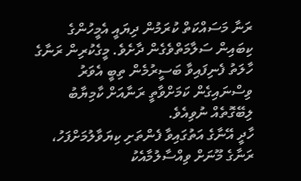ރަނާ މަސައްކަތް ކުރަމުން ދިޔައީ އެމީހުންގެ ކިބައިން ސަލާމަތްވެގެން ދާށެވެ. މީގެކުރިން ރަނާގެ ހާލަތު ފެނިފައިވާ ބަސީރުމެން ތިބީ އެވަރު ވިސްނައިގެން ކަމަށްވާތީ ރަނާއަށް ކާމިޔާބު ލިބޭގޮތެއް ނުވިއެވެ.
ހާދީ އޭނާގެ އަތުގައިވާ ފެންތަށި ކިޔަވާލުމަށްފަހު، ރަނާގެ މޫނަށް ވިއްސާލުމާއެކު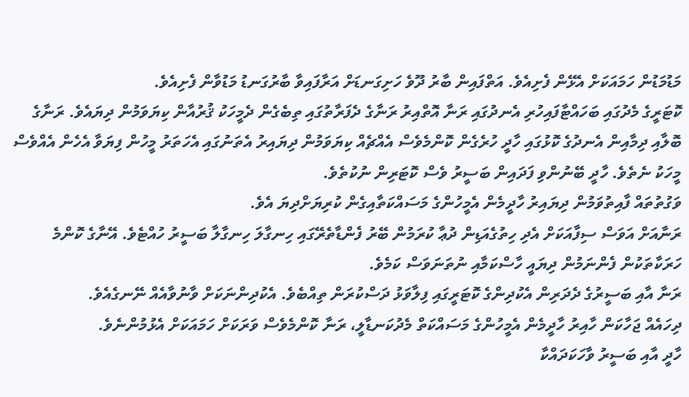މަޑުމަޑުން ހަމައަކަށް އެޅޭން ފެށިއެވެ. އަތްފައިން ބާރު ދޫވެ ހަށިގަނޑަށް އަރާފައިވާ ބާރުގަނޑު މަޑުވާން ފެށިއެވެ.
ކޮޓަރީގެ މެދުގައި ބަހައްޓާފައިހުރި އެނދުގައި ރަނާ އޮތްއިރު ރަނާގެ ދެފަރާތުގައި ތިބެގެން ދެމީހަކު ޤުރުއާން ކިޔަވަމުން ދިޔައެވެ. ރަނާގެ ބޮލާއި ދިމާއިން އެނދުގެ ކޮޅުގައި ހާދީ ހުރެގެން ކޮންމެވެސް އެއްޗެއް ކިޔަވަމުން ދިޔައިރު އެތަނުގައި އެހަތަރު މީހުން ފިޔަވާ އެހެން އެއްވެސް މީހަކު ނެތެވެ. ހާދީ ބޭނުންވި ފަދައިން ބަސީރު ވެސް ކޮޓަރިން ނުކުތެވެ.
ވަގުތުތައް ފާއިތުވަމުން ދިޔައިރު ހާދީމެން އެމީހުންގެ މަސައްކަތާއިގެން ކުރިޔަށްދިޔަ އެވެ.
ރަނާއަށް އަވަސް ސިފާއަކަށް އެދި ހިތުގެއަޑިން ދުޢާ ކުރަމުން ބޭރު ފެންޑާތެރޭގައި ހިނގާލަ ހިނގާލާ ބަސީރު ހުއްޓެވެ. އޭނާގެ ކޮންމެ ހަރަކާތަކުން ފެންނަމުން ދިޔައީ ހާސްކަމާއި ނުތަނަވަސް ކަމެވެ.
ރަނާ އާއި ބަސީރުގެ ދެދަރިން އެކުދިންގެ ކޮޓަރީގައި ފިލާވަޅު ދަސްކުރަން ތިއްބެވެ. އެކުދިންނަކަށް ވާނުވާއެއް ނޭނގެއެވެ.
ދިހައެއް ޖަހާކަން ހާއިރު ހާދީމެން އެމީހުންގެ މަސައްކަތް މެދުކަނޑާލީ، ރަނާ ކޮންމެވެސް ވަރަކަށް ހަމައަކަށް އެޅުމުންނެވެ.
ހާދީ އާއި ބަސީރު ވާހަކަދައްކާ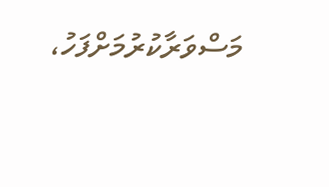މަސްވަރާކުރުމަށްފަހު،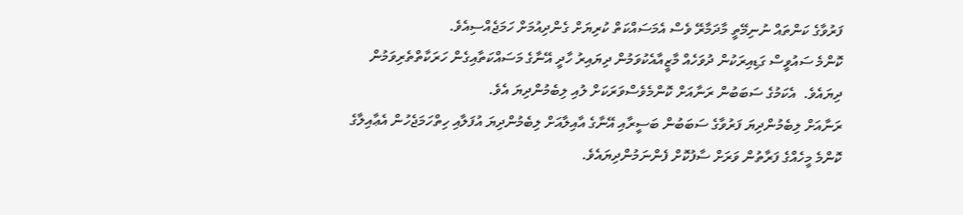ފަރުވާގެ ކަންތައް ނުނިމޭތީ މާދަމާރޭ ވެސް އެމަސައްކަތް ކުރިޔަށް ގެންދިއުމަށް ހަމަޖެއްސިއެވެ.
ކޮންމެ ސައުވީސް ގަޑިއިރަކުން ދުވަހެއް މާޒީއާއެކުވަމުން ދިޔައިރު ހާދީ އޭނާގެ މަސައްކަތާއިގެން ހަރަކާތްތެރިވަމުން ދިޔައެވެ.  އެކަމުގެ ސަބަބުން ރަނާއަށް ކޮންމެވެސްވަރަކަށް ލުއި ލިބެމުންދިޔަ އެވެ.
ރަނާއަށް ލިބެމުންދިޔަ ފަރުވާގެ ސަބަބުން ބަސީރާއި އޭނާގެ އާއިލާއަށް ލިބެމުންދިޔަ އުފަލާއި ހިތްހަމަޖެހުން އެޢާއިލާގެ ކޮންމެ މީހެއްގެ ފަރާތުން ވަރަށް ސާފުކޮށް ފެންނަމުންދިޔައެވެ.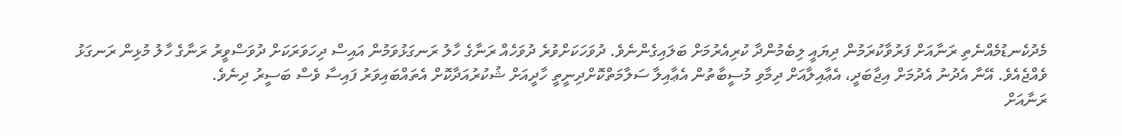މެދުކެނޑުމެއްނެތި ރަނާއަށް ފަރުވާކުރަމުން ދިޔައީ ލިބެމުންދާ ކުރިއެރުމަށް ބަލައިގެންނެވެ. ދުވަހަކަށްވުރެ ދުވަހެއް ރަނާގެ ހާލު ރަނގަޅުވަމުން އައިސް ދިހަވަރަކަށް ދުވަސްވީރު ރަނާގެ ހާލު މުޅިން ރަނގަޅު ވެއްޖެއެވެ. އޭނާ އެދުނު އެދުމަށް އިޖާބަދީ، އެޢާއިލާއަށް ދިމާވި މުސީބާތުން އެޢާއިލާ ސަލާމަތްކޮށްދިނީތީ ހާދީއަށް ޝުކުރުއަދާކޮށް އެތައްބައިވަރު ފައިސާ ވެސް ބަސީރު ދިނެވެ.
ރަނާއަށް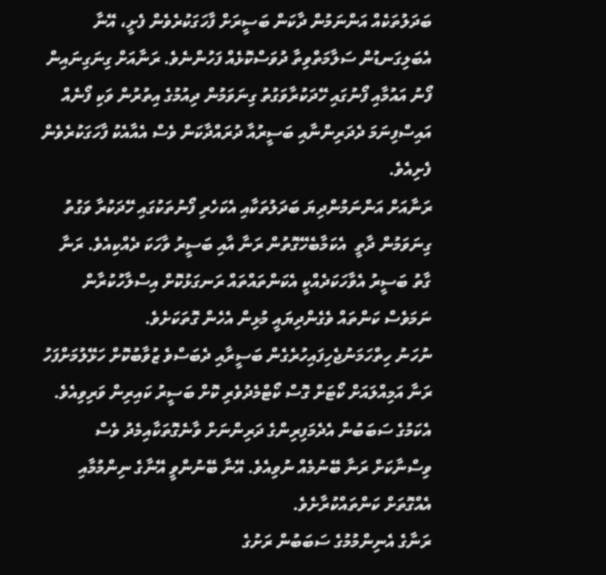ބަދަލުތަކެއް އަންނަމުން ދާކަން ބަސީރަށް ފާހަގަކުރެވެން ފެށީ، އޭނާ އެބަލިގަނޑުން ސަލާމަތްވިތާ ދުވަސްކޮޅެއް ފަހުންނެވެ. ރަނާއަށް ގިނަގިނައިން ފޯނު އައުމާއި ފޯނުގައި ހޭދަކުރާވަގުތު ގިނަވަމުން ދިއުމުގެ އިތުރުން ވަކި ފޯނެއް އައިސްފިނަމަ ދެދަރިންނާއި ބަސީރުއާ ދުރައްދާކަން ވެސް އެއާއެކު ފާހަގަކުރެވެން ފެށިއެވެ.
ރަނާއަށް އަންނަމުންދިޔަ ބަދަލުތަކާއި އެކަހެރި ފޯނުތަކުގައި ހޭދަކުރާ ވަގުތު ގިނަވަމުން ދާތީ  އެކަމާބެހޭގޮތުން ރަނާ އާއި ބަސީރު ވާހަކަ ދެއްކިއެވެ. ރަނާ ގާތު ބަސީރު އެވާހަކަދެއްކީ އެކަންތައްތައް ރަނގަޅުކޮށް އިސްލާހުކުރާން ނަމަވެސް ކަންތައް ވެގެންދިޔައީ މުޅިން އެހެން ގޮތަކަށެވެ.
ނުހަނު ހިތްހަމަނުޖެހިފައިހުރެގެން ބަސީރާއި ދެބަސްވެ ޒުވާބުކޮށް ހަޅޭލުމަށްފަހު ރަނާ އަމިއްލައަށް ކޯޓަށް ގޮސް ކޯޓްމެދުވެރި ކޮށް ބަސީރު ކައިރިން ވަރިވިއެވެ. އެކަމުގެ ސަބަބުން އެދެމަފިރިންގެ ދަރިންނަށް ވާނެގޮތަކާއިމެދު ވެސް ވިސްނާކަށް ރަނާ ބޭނުމެއް ނުވިއެވެ. އޭނާ ބޭނުންވީ އޭނާގެ ނިންމުމާއި އެއްގޮތަށް ކަންތައްކުރާށެވެ.
ރަނާގެ އެނިންމުމުގެ ސަބަބުން ރަށުގެ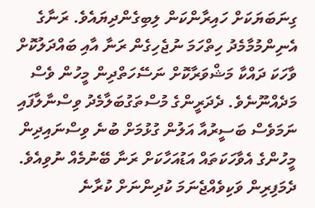ގިނަބަޔަކަށް ހައިރާންކަން ލިބިގެންދިޔައެވެ. ރަނާގެ އެނިންމުމާމެދު ހިތްހަމަ ނުޖެހިގެން ރަނާ އާއި ބައްދަލުކޮށް ވާހަކަ ދައްކާ މަޝްވަރާކޮށް ނަސޭހަތްދިން މީހުން ވެސް މަދެއްނޫނެވެ. ދެދަރީންގެ މުސްތަގުބަލާމެދު ވިސްނާލާފައި ނަމަވެސް ބަސީރުއާ އަލުން ގުޅުމަށް ބުނެ ވިސްނައިދިން މީހުންގެ އެވާހަކަތައް އަޑުއަހާކަށް ރަނާ ބޭނުމެއް ނުވިއެވެ. ދެމަފިރިން ވަކިވެއްޖެނަމަ ކުދިންނަށް ކުރާނެ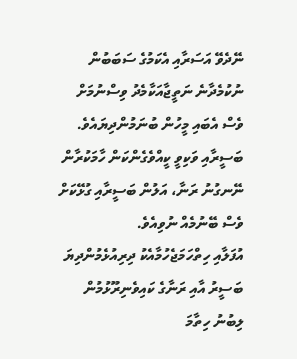ނޭދެވޭ އަސަރާއި އެކަމުގެ ސަބަބުން ނުކުމެދާނެ ނަތީޖާއަކާމެދު ވިސްނުމަށް ވެސް އެބައި މީހުން ބުނަމުންދިޔައެވެ.
ބަސީރާއި ވަކިވީ ކީއްވެގެންކަން ހާމަކުރާން ނޭނގުނު ރަނާ، އަލުން ބަސީރާއި ގުޅޭކަށް ވެސް ބޭނުމެއް ނުވިއެވެ.
އުފަލާއި ހިތްހަމަޖެހުމާއެކު ދިރިއުޅެމުންދިޔަ ބަސީރު އާއި ރަނާގެ ކައިވެނިރޫޅުމުން ލިބުނު ހިތާމަ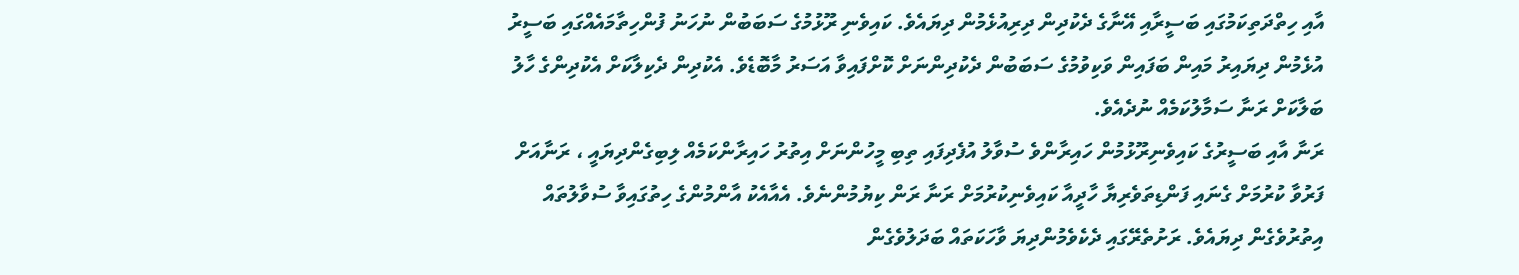އާއި ހިތްދަތިކަމުގައި ބަސީރާއި އޭނާގެ ދެކުދިން ދިރިއުޅެމުން ދިޔައެވެ. ކައިވެނި ރޫޅުމުގެ ސަބަބުން ނުހަނު ފުންހިތާމައެއްގައި ބަސީރު އުޅެމުން ދިޔައިރު މައިން ބަފައިން ވަކިވުމުގެ ސަބަބުން ދެކުދިންނަށް ކޮށްފައިވާ އަސަރު މާބޮޑެވެ. އެކުދިން ދެކިލާކަށް އެކުދިންގެ ހާލު ބަލާކަށް ރަނާ ސަމާލުކަމެއް ނުދެއެވެ.
ރަނާ އާއި ބަސީރުގެ ކައިވެނިރޫޅުމުން ހައިރާންވެ ސުވާލު އުފެދިފައި ތިބި މީހުންނަށް އިތުރު ހައިރާންކަމެއް ލިބިގެންދިޔައީ ، ރަނާއަށް ފަރުވާ ކުރުމަށް ގެނައި ފަންޑިތަވެރިޔާ ހާދީއާ ކައިވެނިކުރުމަށް ރަނާ ރަން ކިޔުމުންނެވެ. އެއާއެކު އާންމުންގެ ހިތުގައިވާ ސުވާލުތައް އިތުރުވެގެން ދިޔައެވެ. ރަށުތެރޭގައި ދެކެވެމުންދިޔަ ވާހަކަތައް ބަދަލުވެގެން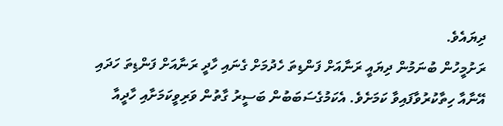ދިޔައެވެ.
ރަށުމީހުން ބުނަމުން ދިޔައީ ރަނާއަށް ފަންޑިތަ ހެދުމަށް ގެނައި ހާދީ ރަނާއަށް ފަންޑިތަ ހަދައި އޭނާއާ ހިތާކުރުވާފައިވާ ކަމަށެވެ. އެކަމުގެސަބަބުން ބަސީރު ގާތުން ވަރިވީކަމަށާއި ހާދީއާ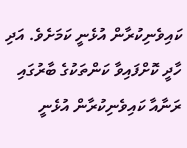ކައިވެނިކުރާން އުޅެނީ ކަމަށެވެ. އަދި ހާދީ ކޮށްފައިވާ ކަންތަކުގެ ބާރުގައި ރަނާއާ ކައިވެނިކުރާން އުޅެނީ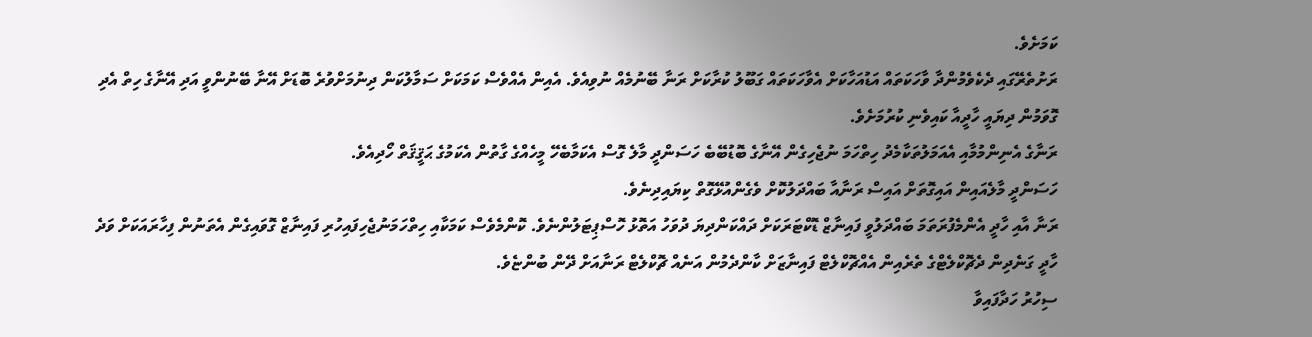ކަމަށެވެ.
ރަށުތެރޭގައި ދެކެވެމުންދާ ވާހަކަތައް އަޑުއަހާކަށް އެވާހަކަތައް ގަބޫލު ކުރާކަށް ރަނާ ބޭނުމެއް ނުވިއެވެ. އެއިން އެއްވެސް ކަމަކަށް ސަމާލުކަން ދިނުމަށްވުރެ ބޮޑަށް އޭނާ ބޭނުންވީ އަދި އޭނާގެ ހިތް އެދި ގޮވަމުން ދިޔައީ ހާދީއާ ކައިވެނި ކުރުމަށެވެ.
ރަނާގެ އެނިންމުމާއި އެއަމަލުތަކާމެދު ހިތްހަމަ ނުޖެހިގެން އޭނާގެ ބޮޑުބޭބެ ހަސަންދީ މާލެ ގޮސް އެކަމާބެހޭ މީހެއްގެ ގާތުން އެކަމުގެ ޙަޤީޤަތް ހޯދިއެވެ.
ހަސަންދީ މާލެއައިން އައިގޮތަށް އައިސް ރަނާއާ ބައްދަލުކޮށް ވެގެންއުޅޭގޮތް ކިޔައިދިނެވެ.
ރަނާ އާއި ހާދީ އެންމެފުރަތަމަ ބައްދަލުވީ ފައިނާޒް ޑޮކްޓަރަކަށް ދައްކަންދިޔަ ދުވަހު އަތޮޅު ހޮސްޕިޓަލުންނެވެ. ކޮންމެވެސް ކަމަކާއި ހިތްހަމަނުޖެހިފައިހުރި ފައިނާޒް ގޮވައިގެން އެތަނުން ފިހާރައަކަށް ވަދެ ހާދީ ގަނެދިން ދެޗޮކްލެޓްގެ ތެރެއިން އެއްޗޮކްލެޓް ފައިނާޒަށް ކާންދެމުން އަނެއް ޗޮކްލެޓް ރަނާއަށް ދޭން ބުންޏެވެ.
ސިހުރު ހަދާފައިވާ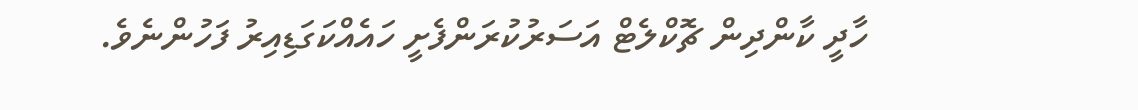ހާދީ ކާންދިން ޗޮކްލެޓް އަސަރުކުރަންފެށީ ހައެއްކަގަޑިއިރު ފަހުންނެވެ.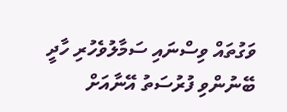ވަގުތައް ވިސްނައި ސަމާލުވެހުރި ހާދީ ބޭނުންވި ފުރުސަތު އޭނާއަށް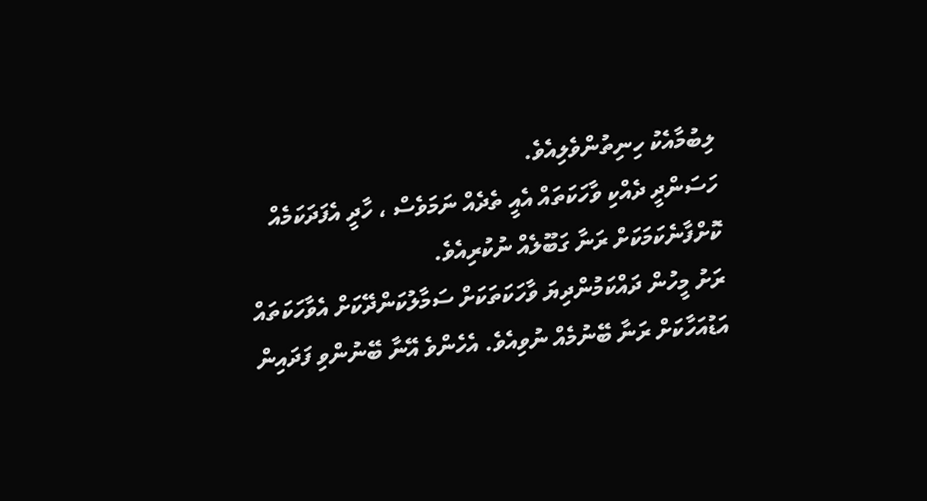ލިބުމާއެކު ހިނިތުންވެލިއެވެ.
ހަސަންދީ ދެއްކި ވާހަކަތައް އެއީ ތެދެއް ނަމަވެސް ، ހާދީ އެފަދަކަމެއް ކޮށްފާނެކަމަކަށް ރަނާ ގަބޫލެއް ނުކުރިއެވެ.
ރަށު މީހުން ދައްކަމުންދިޔަ ވާހަކަތަކަށް ސަމާލުކަންދޭކަށް އެވާހަކަތައް އަޑުއަހާކަށް ރަނާ ބޭނުމެއް ނުވިއެވެ. އެހެންވެ އޭނާ ބޭނުންވި ފަދައިން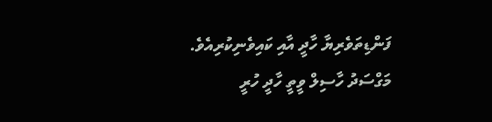ފަންޑިތަވެރިޔާ ހާދީ އާއި ކައިވެނިކުރިއެވެ. މަގްސަދު ހާސިލް ވީތީ ހާދީ ހުރީ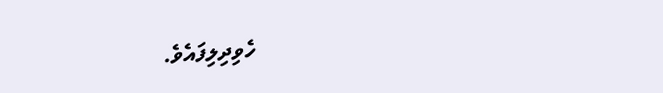ހެވިދިލިފައެވެ.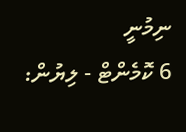ނިމުނީ
6 ކޮމެންޓް - ލިޔުން: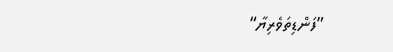”ފަންޑިތަވެރިޔާ“